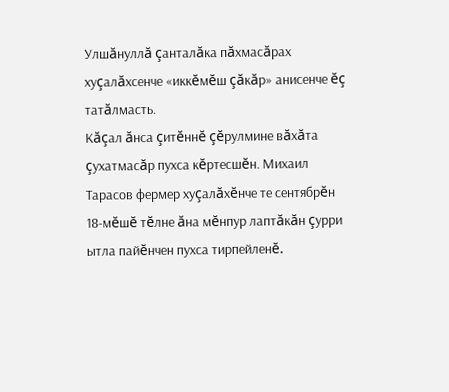Улшăнуллă çанталăка пăхмасăрах хуçалăхсенче «иккĕмĕш çăкăр» анисенче ĕç татăлмасть.
Кăçал ăнса çитĕннĕ çĕрулмине вăхăта çухатмасăр пухса кĕртесшĕн. Михаил Тарасов фермер хуçалăхĕнче те сентябрĕн 18-мĕшĕ тĕлне ăна мĕнпур лаптăкăн çурри ытла пайĕнчен пухса тирпейленĕ.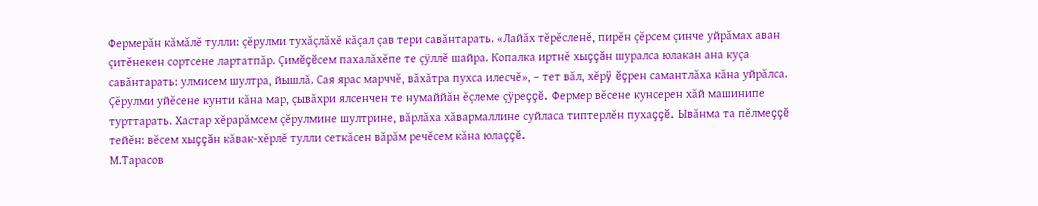Фермерăн кăмăлĕ тулли: çĕрулми тухăçлăхĕ кăçал çав тери савăнтарать. «Лайăх тĕрĕсленĕ, пирĕн çĕрсем çинче уйрăмах аван çитĕнекен сортсене лартатпăр. Çимĕçĕсем пахалăхĕпе те çÿллĕ шайра. Копалка иртнĕ хыççăн шуралса юлакан ана куçа савăнтарать: улмисем шултра, йышлă. Сая ярас марччĕ, вăхăтра пухса илесчĕ», – тет вăл, хĕрÿ ĕçрен самантлăха кăна уйрăлса.
Çĕрулми уйĕсене кунти кăна мар, çывăхри ялсенчен те нумаййăн ĕçлеме çÿреççĕ. Фермер вĕсене кунсерен хăй машинипе турттарать. Хастар хĕрарăмсем çĕрулмине шултрине, вăрлăха хăвармаллине суйласа типтерлĕн пухаççĕ. Ывăнма та пĕлмеççĕ тейĕн: вĕсем хыççăн кăвак-хĕрлĕ тулли сеткăсен вăрăм речĕсем кăна юлаççĕ.
М.Тарасов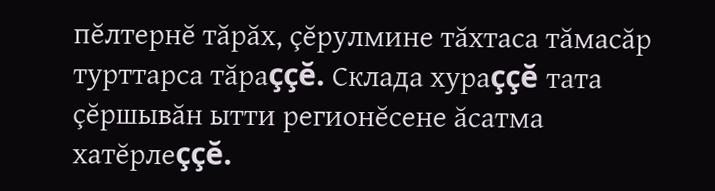пĕлтернĕ тăрăх, çĕрулмине тăхтаса тăмасăр турттарса тăраççĕ. Склада хураççĕ тата çĕршывăн ытти регионĕсене ăсатма хатĕрлеççĕ.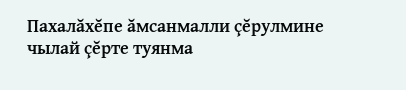Пахалăхĕпе ăмсанмалли çĕрулмине чылай çĕрте туянма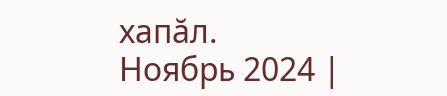хапăл.
Ноябрь 2024 |